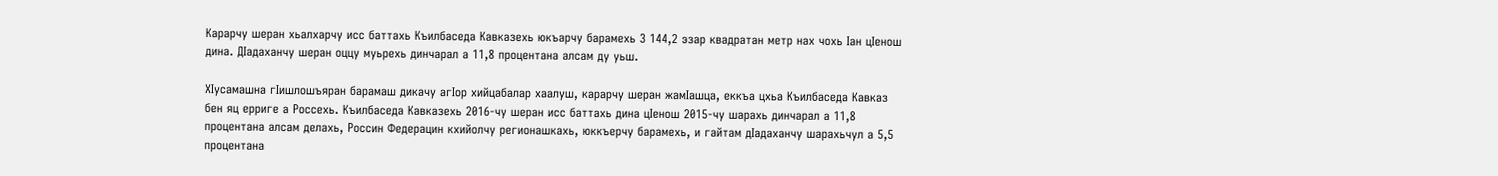Карарчу шеран хьалхарчу исс баттахь Къилбаседа Кавказехь юкъарчу барамехь 3 144,2 эзар квадратан метр нах чохь Iан цIенош дина. ДIадаханчу шеран оццу муьрехь динчарал а 11,8 процентана алсам ду уьш.

ХIусамашна гIишлошъяран барамаш дикачу агIор хийцабалар хаалуш, карарчу шеран жамIашца, еккъа цхьа Къилбаседа Кавказ бен яц ерриге а Россехь. Къилбаседа Кавказехь 2016-чу шеран исс баттахь дина цIенош 2015-чу шарахь динчарал а 11,8 процентана алсам делахь, Россин Федерацин кхийолчу регионашкахь, юккъерчу барамехь, и гайтам дIадаханчу шарахьчул а 5,5 процентана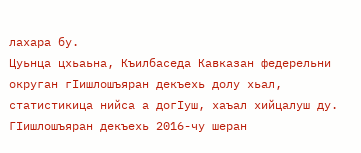лахара бу.
Цуьнца цхьаьна, Къилбаседа Кавказан федерельни округан гIишлошъяран декъехь долу хьал, статистикица нийса а догIуш, хаъал хийцалуш ду. ГIишлошъяран декъехь 2016-чу шеран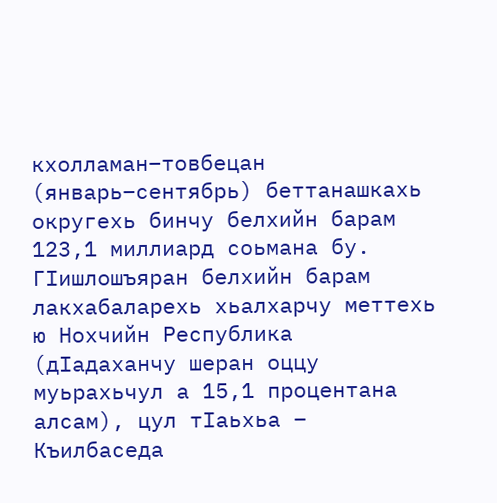кхолламан–товбецан (январь–сентябрь) беттанашкахь округехь бинчу белхийн барам 123,1 миллиард соьмана бу.
ГIишлошъяран белхийн барам лакхабаларехь хьалхарчу меттехь ю Нохчийн Республика (дIадаханчу шеран оццу муьрахьчул а 15,1 процентана алсам), цул тIаьхьа – Къилбаседа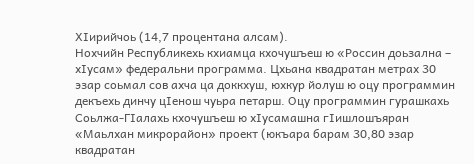ХIирийчоь (14,7 процентана алсам).
Нохчийн Республикехь кхиамца кхочушъеш ю «Россин доьзална – хIусам» федеральни программа. Цхьана квадратан метрах 30 эзар соьмал сов ахча ца доккхуш, юхкур йолуш ю оцу программин декъехь динчу цIенош чуьра петарш. Оцу программин гурашкахь Соьлжа-ГIалахь кхочушъеш ю хIусамашна гIишлошъяран «Маьлхан микрорайон» проект (юкъара барам 30,80 эзар квадратан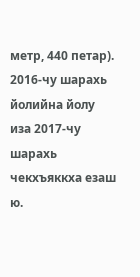метр, 440 петар). 2016-чу шарахь йолийна йолу иза 2017-чу шарахь чекхъяккха езаш ю.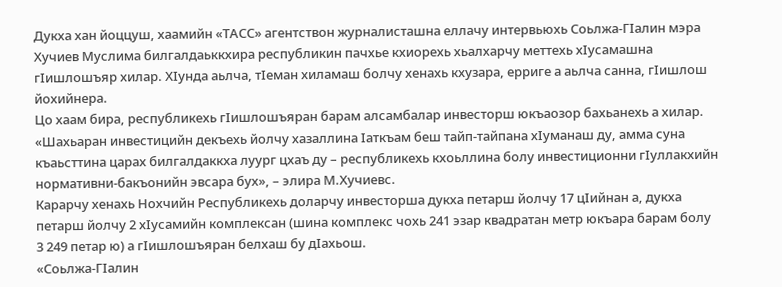Дукха хан йоццуш, хаамийн «ТАСС» агентствон журналисташна еллачу интервьюхь Соьлжа-ГIалин мэра Хучиев Муслима билгалдаьккхира республикин пачхье кхиорехь хьалхарчу меттехь хIусамашна гIишлошъяр хилар. ХIунда аьлча, тIеман хиламаш болчу хенахь кхузара, ерриге а аьлча санна, гIишлош йохийнера.
Цо хаам бира, республикехь гIишлошъяран барам алсамбалар инвесторш юкъаозор бахьанехь а хилар. «Шахьаран инвестицийн декъехь йолчу хазаллина Iаткъам беш тайп-тайпана хIуманаш ду, амма суна къаьсттина царах билгалдаккха луург цхаъ ду – республикехь кхоьллина болу инвестиционни гIуллакхийн нормативни-бакъонийн эвсара бух», – элира М.Хучиевс.
Карарчу хенахь Нохчийн Республикехь доларчу инвесторша дукха петарш йолчу 17 цIийнан а, дукха петарш йолчу 2 хIусамийн комплексан (шина комплекс чохь 241 эзар квадратан метр юкъара барам болу 3 249 петар ю) а гIишлошъяран белхаш бу дIахьош.
«Соьлжа-ГIалин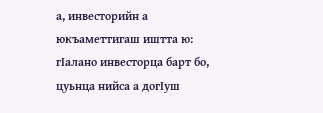а, инвесторийн а юкъаметтигаш иштта ю: гIалано инвесторца барт бо, цуьнца нийса а догIуш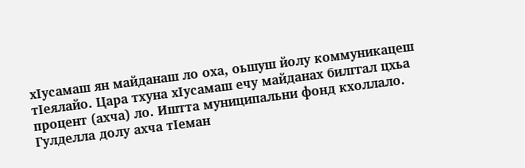хIусамаш ян майданаш ло оха, оьшуш йолу коммуникацеш тIеялайо. Цара тхуна хIусамаш ечу майданах билггал цхьа процент (ахча) ло. Иштта муниципальни фонд кхоллало. Гулделла долу ахча тIеман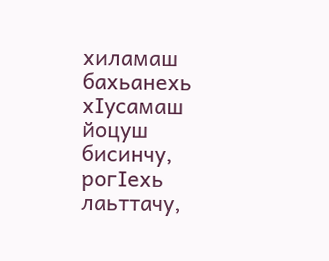хиламаш бахьанехь хIусамаш йоцуш бисинчу, рогIехь лаьттачу,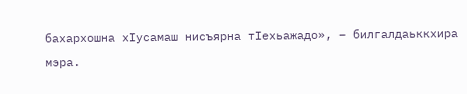бахархошна хIусамаш нисъярна тIехьажадо», – билгалдаьккхира мэра.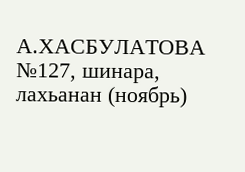А.ХАСБУЛАТОВА
№127, шинара, лахьанан (ноябрь)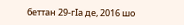беттан 29-гIа де, 2016 шо